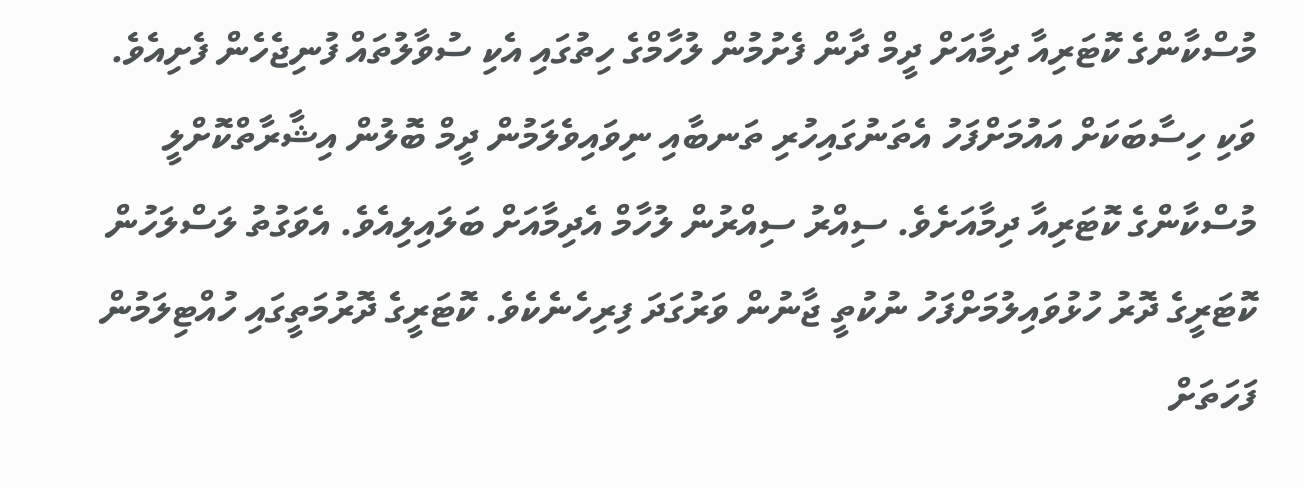މުސްކާންގެ ކޮޓަރިއާ ދިމާއަށް ދީމް ދާން ފެށުމުން ލުހާމްގެ ހިތުގައި އެކި ސުވާލުތައް ފުނިޖެހެން ފެށިއެވެ. ވަކި ހިސާބަކަށް އައުމަށްފަހު އެތަނުގައިހުރި ތަނބާއި ނިވައިވެލަމުން ދީމް ބޮލުން އިޝާރާތްކޮށްލީ މުސްކާންގެ ކޮޓަރިއާ ދިމާއަށެވެ. ސިއްރު ސިއްރުން ލުހާމް އެދިމާއަށް ބަލައިލިއެވެ. އެވަގުތު ލަސްލަހުން ކޮޓަރީގެ ދޮރު ހުޅުވައިލުމަށްފަހު ނުކުތީ ޖާނުން ވަރުގަދަ ފިރިހެނެކެވެ. ކޮޓަރީގެ ދޮރުމަތީގައި ހުއްޓިލަމުން ފަހަތަށް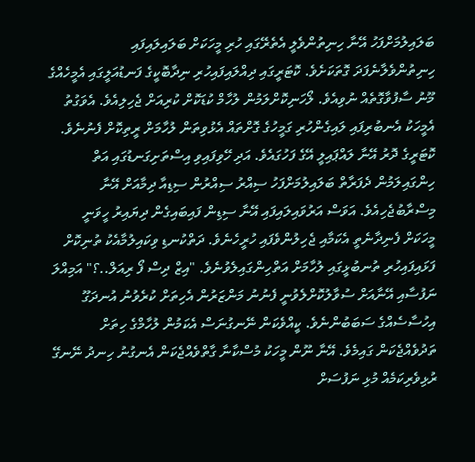ބަލައިލުމަށްފަހު އޭނާ ހިނިތުންވެލީ އެތެރޭގައި ހުރި މީހަކަށް ބަލައިލައިފައި ހިނިތުންވެލާނެފަދަ ގޮތަކަށެވެ. ކޮޓަރީގައި ދިއްލައިފައިހުރި ނިދާބޮކީގެ ފަނޑުއަލީގައި އެމީހެއްގެ މޫނު ސާފުވާގޮތެއް ނުވިއެވެ. ލޯހަނިކޮށްލަމުން ލުހާމް ކުޑަކޮށް ކުރިއަށް ޖެހިލިއެވެ. އެވަގުތު އެމީހަކު އެނބުރިފައި ލައިގެންހުރި ގަމީހުގެ ގޮށްތައް އެޅުވިތަން ލުހާމަށް ރީތިކޮށް ފެނުނެވެ. ކޮޓަރީގެ ދޮރު އޭނާ ލައްޕައިލީ އޭގެ ފަހުގައެވެ. އަދި ހޭވިފައިވި އިސްތަށިގަނޑުގައި އަތް ހިންގައިލަމުން ދެފަރާތް ބަލައިލުމަށްފަހު ސިއްރު ސިއްރުން ސިޑިއާ ދިމާއަށް އޭނާ މިސްރާބުޖެހިއެވެ. އަވަސް އަރުވައިލައިފައި އޭނާ ސިޑިން ފައިބައިގެން ދިޔައިރު ހީވަނީ މީހަކަށް ފެނިދާނެތީ އެކަމާއި ޖެހިލުންވެފައި ހުރީހެނެވެ. ދަތްކުނޑި ވިކައިލުމާއެކު ތުނިކޮށް ފަޅައިފައިހުރި ތުނބުޅީގައި ލުހާމަށް އަތްހިންގައިލެވުނެވެ. "އިޒް ދިސް ފޯ ރިއަލް..؟" އަމިއްލަ ނަފުސާއި އޭނާއަށް ސުވާލުކޮށްލެވުނީ ފެނުނު މަންޒަރުން އެހިތަށް ކުރެވުނު އުނދަގޫ އިހުސާސެއްގެ ސަބަބުންނެވެ. ކީއްވެކަން ނޭނގުނަސް އެކަމުން ލުހާމްގެ ހިތަށް ތަދުވެއްޖެކަން ގައިމެވެ. އޭނާ ނޫން މީހަކު މުސްކާނާ ގާތްވެއްޖެކަން އެނގުނު ހިނދު ނޭނގޭ ރުޅިވެރިކަމެއް މުޅި ނަފުސަށް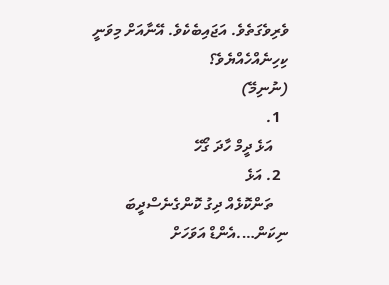ވެރިވެގަތެވެ. އަޖައިބެކެވެ. އޭނާއަށް މިވަނީ ކިހިނެއްހެއްޔެވެ؟
(ނުނިމޭ)
  1.
    އަޅެ ދީމް ހާދަ ގޯހޭ
  2. އަޅެ
    ތަންކޮޅެއް ދިގު ކޮންގެނެސްދީބަ ނިކަން….އެންޑް އަވަހަށް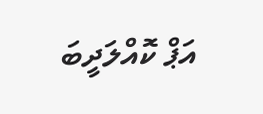އަޕް ކޮއްލަދީބަ